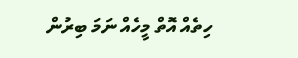ހިތެއް އޮތް މީހެއް ނަމަ ބިރުން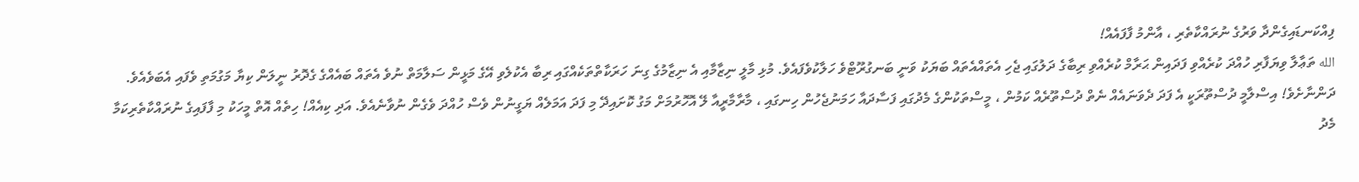ފިއްކަނޑައިގެންދާ ވަރުގެ ނުރައްކާތެރި ، އާންމު ފާފައެއް!
الله ތަޢާލާ ވިޔަފާރި ހުއްދަ ކުރެއްވި ފަދައިން ޙަރާމް ކުރެއްވި ރިބާގެ ދަލުގައި ޖެހި އެތައްއެތައް ބަޔަކު ވަނީ ބަނގުރޫޓްވެ ހަލާކުވެފައެވެ. މުޅި މާލީ ނިޒާމާއި އެ ނިޒާމުގެ ގިނަ ހަރަކާތްތަކެއްގައި ރިބާ އެކުލެވި އޭގެ މަޅީން ސަލާމަތް ނުވެ އެތައް ބައެއްގެ ގެދޮރު ނީލަން ކިޔާ މަގުމަތި ވެފައި އެބަވެއެވެ.
ދަންނާށެވެ! އިސްލާމީ ދުސްތޫރަކީ އެ ފަދަ ދެވަނައެއް ނެތް ދުސްތޫރެއް ކަމުން ، މީސްތަކުންގެ މެދުގައި ފަސާދައާ ހަމަނުޖެހުން ހިނގައި ، މާރާމާރީއާ ލޭ އޮހޮރުމަށް މަގު ކޮށައިދޭ މި ފަދަ އަމަލެއް ޔަގީނުން ވެސް ހުއްދަ ވެގެން ނުވާނެއެވެ. އަދި ކިއެއް! ހިތެއް އޮތް މީހަކު މި ފާފައިގެ ނުރައްކާތެރިކަމާ މެދު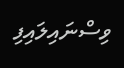ވިސްނައިލައިފި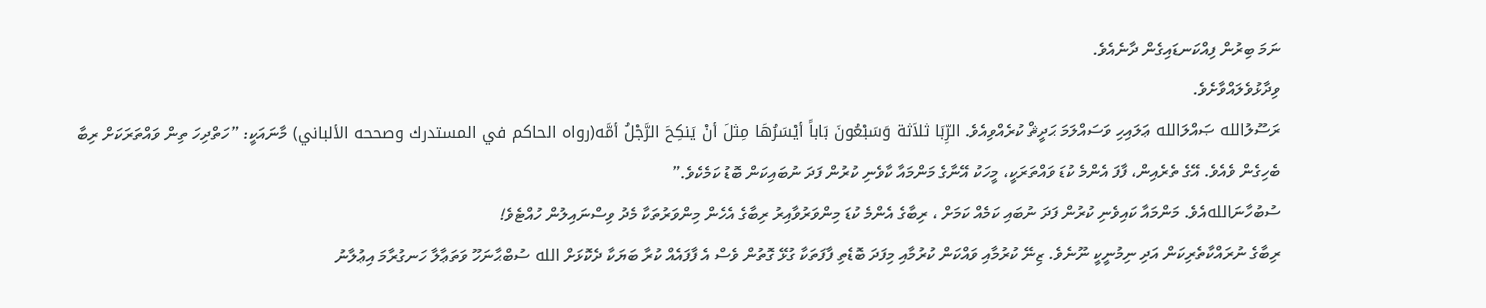ނަމަ ބިރުން ފިއްކަނޑައިގެން ދާނެއެވެ.
ވިދާޅުވެލައްވާށެވެ.
ރަސޫލުالله ޞައްލަالله ޢަލައިހި ވަސައްލަމަ ޙަދީޘް ކުރެއްވިއެވެ. الرِّبَا ثلاَثة وَسَبْعُونَ بَاباً أيْسَرُهَا مِثلَ أنْ يَنكِحَ الرَّجْلُ أمَّه(رواه الحاكم في المستدرك وصححه الألباني) މާނައަކީ: ”ހަތްދިހަ ތިން ވައްތަރަކަށް ރިބާ ބެހިގެން ވެއެވެ. އޭގެ ތެރެއިން، ފާފަ އެންމެ ކުޑަ ވައްތަރަކީ، މީހަކު އޭނާގެ މަންމައާ ކާވެނި ކުރުން ފަދަ ނުބައިކަން ބޮޑު ކަމެކެވެ.”
ސުބުހާނަاللهއެވެ. މަންމައާ ކައިވެނި ކުރުން ފަދަ ނުބައި ކަމެއް ކަމަށް ، ރިބާގެ އެންމެ ކުޑަ މިންވަރުވާއިރު ރިބާގެ އެހެން މިންވަރުތަކާ މެދު ވިސްނައިލުން ހުއްޓެވެ!
ރިބާގެ ނުރައްކާތެރިކަން އަދި ނިމުނީކީ ނޫނެވެ. ޒިނޭ ކުރުމާއި ވައްކަން ކުރުމާއި މިފަދަ ބޮޑެތި ފާފަތަކާ ގުޅޭ ގޮތުން ވެސް އެ ފާފައެއް ކުރާ ބަޔަކާ ދެކޮޅަށް الله ސުބްޙާނަހޫ ވަތަޢާލާ ހަނގުރާމަ އިޢުލާނު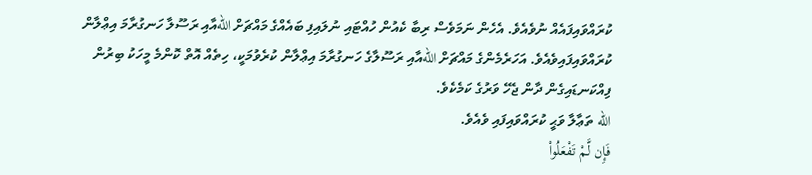ކުރައްވައިފައެއް ނުވެއެވެ. އެހެން ނަމަވެސް ރިބާ ކެއުން ހުއްޓައި ނުލައިފި ބައެއްގެ މައްޗަށް اللهއާއި ރަސޫލާ ހަނގުރާމަ އިޢްލާން ކުރައްވައިފައިވެއެވެ. އަހަރެމެންގެ މައްޗަށް اللهއާއި ރަސޫލާގެ ހަނގުރާމަ އިޢްލާން ކުރެވުމަކީ، ހިތެއް އޮތް ކޮންމެ މީހަކު ބިރުން ފިއްކަނޑައިގެން ދާން ޖެހޭ ވަރުގެ ކަމެކެވެ.
الله ތަޢާލާ ވަޙީ ކުރައްވައިފައި ވެއެވެ.
فَإِن لَّمْ تَفْعَلُواْ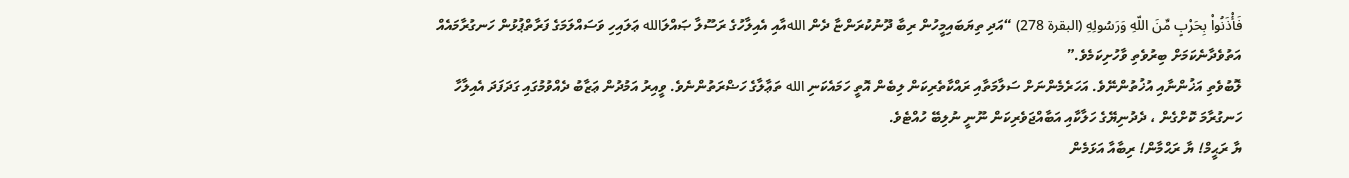فَأْذَنُواْ بِحَرْبٍ مِّنَ اللّهِ وَرَسُولِهِ (البقرة 278) “އަދި ތިޔަބައިމީހުން ރިބާ ދޫނުކުރަންޏާ ދެން اللهއާއި އެއިލާހުގެ ރަސޫލާ ޞައްލަالله ޢަލައިހި ވަސައްލަމަގެ ފަރާތްޕުޅުން ހަނގުރާމައެއް އަތުވެދާނެކަމަށް ބިރުވެތި ވާހުށިކަމެވެ.”
ލޮބުވެތި އަޚުންނާއި އުޚުތުންނޭވެ. އަހަރެމެންނަށް ސަލާމަތާއި ރައްކާތެރިކަން ލިބެން އޮތީ ހަމައެކަނި الله ތަޢާލާގެ ހަޟްރަތުންނެވެ. ވީއިރު އަމުދުން ޢަޒާބު ދެއްވުމުގައި ގަދަފަދަ އެއިލާހާ ހަނގުރާމަ ކޮށްގެން ، ދެދުނިޔޭގެ ހަލާކާއި އަބާއްޖަވެރިކަން ނޫނީ ނުލިބޭ ހުއްޓެވެ.
ޔާ ރަޙީމް! ޔާ ރަޙްމާން! ރިބާއާ އަޅަމެން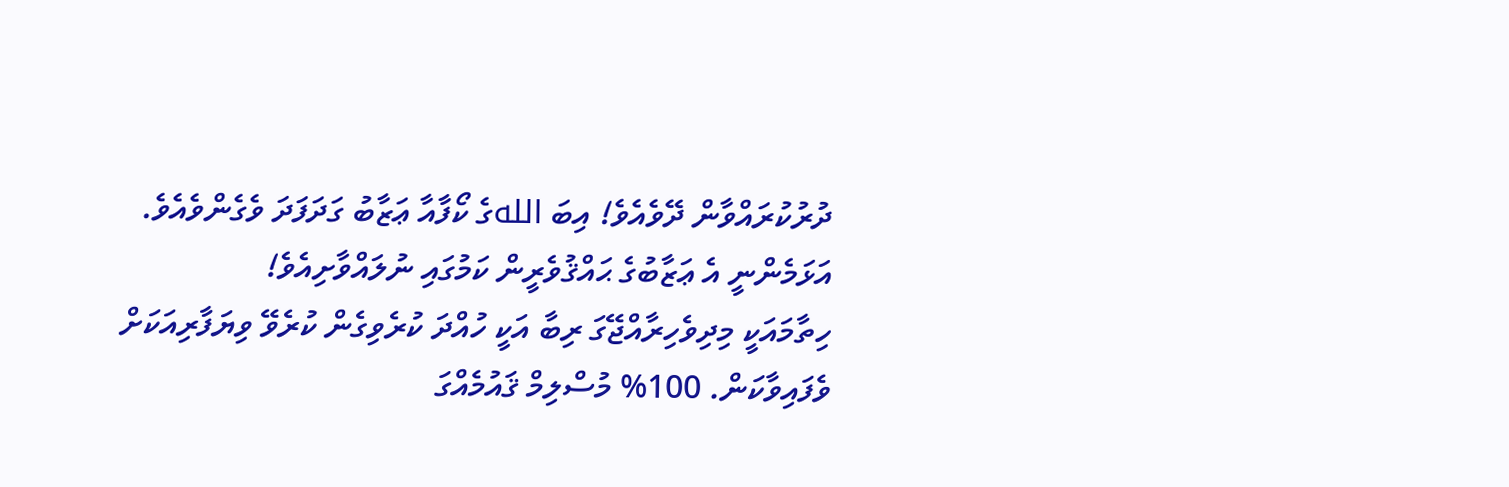ދުރުކުރައްވާން ދޭވެއެވެ! އިބަ اللهގެ ކޯފާއާ ޢަޒާބު ގަދަފަދަ ވެގެންވެއެވެ. އަޅަމެންނީ އެ ޢަޒާބުގެ ޙައްޤުވެރީން ކަމުގައި ނުލައްވާށިއެވެ!
ހިތާމައަކީ މިދިވެހިރާއްޖޭގަ ރިބާ އަކީ ހުއްދަ ކުރެވިގެން ކުރެވޭ ވިޔަފާރިއަކަށް ވެފައިވާކަން. 100% މުސްލިމް ޤައުމެއްގަ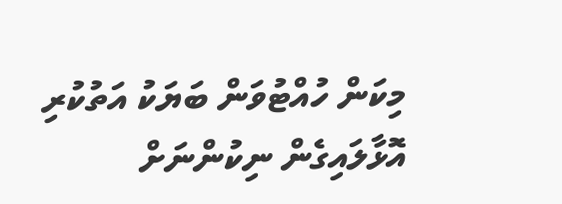މިކަން ހުއްޓުވަން ބަޔަކު އަތުކުރި އޮޅާލައިގެން ނިކުންނަށް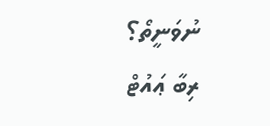ނުވަނީތޯ؟
ރިބާ ޢައުޓް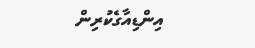އިންޑިއާގެކުރިން